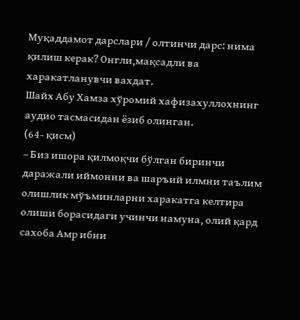Муқаддамот дарслари / олтинчи дарс: нима қилиш керак? Онгли,мақсадли ва харакатланувчи вахдат.
Шайх Абу Хамза хўромий хафизахуллохнинг аудио тасмасидан ёзиб олинган.
(64- қисм)
– Биз ишора қилмоқчи бўлган биринчи даражали иймонни ва шаръий илмни таълим олишлик мўъминларни харакатга келтира олиши борасидаги учинчи намуна, олий қард сахоба Амр ибни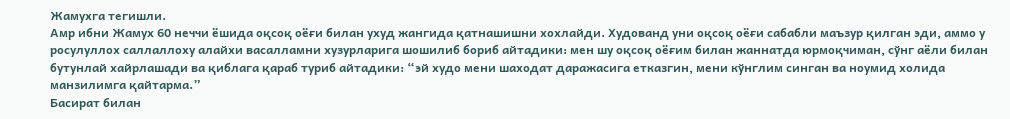Жамухга тегишли.
Амр ибни Жамух 60 неччи ёшида оқсоқ оёғи билан ухуд жангида қатнашишни хохлайди. Худованд уни оқсоқ оёғи сабабли маъзур қилган эди, аммо у росулуллох саллаллоху алайхи васалламни хузурларига шошилиб бориб айтадики: мен шу оқсоқ оёғим билан жаннатда юрмоқчиман, сўнг аёли билан бутунлай хайрлашади ва қиблага қараб туриб айтадики: “эй худо мени шаходат даражасига етказгин, мени кўнглим синган ва ноумид холида манзилимга қайтарма.”
Басират билан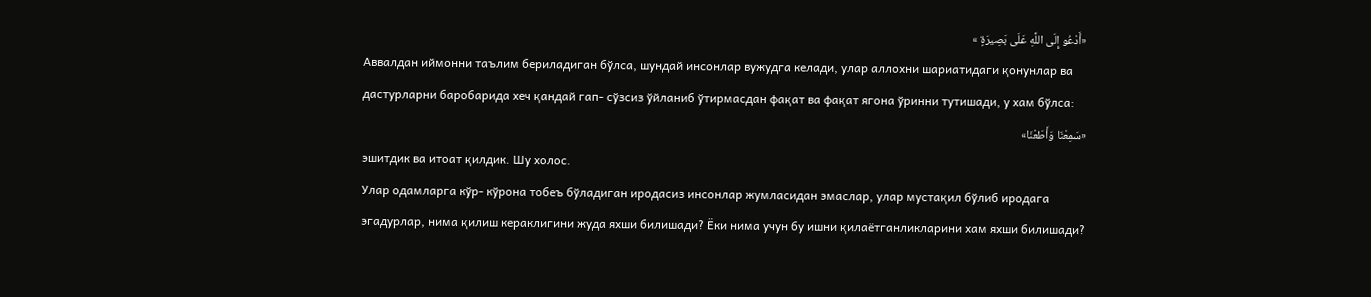«أَدْعُو إِلَى اللَّهِ عَلَى بَصِيرَةٍ »
Аввалдан иймонни таълим бериладиган бўлса, шундай инсонлар вужудга келади, улар аллохни шариатидаги қонунлар ва дастурларни баробарида хеч қандай гап- сўзсиз ўйланиб ўтирмасдан фақат ва фақат ягона ўринни тутишади, у хам бўлса:
«سَمِعْنَا وَأَطَعْنَا»
эшитдик ва итоат қилдик. Шу холос.
Улар одамларга кўр- кўрона тобеъ бўладиган иродасиз инсонлар жумласидан эмаслар, улар мустақил бўлиб иродага эгадурлар, нима қилиш кераклигини жуда яхши билишади? Ёки нима учун бу ишни қилаётганликларини хам яхши билишади?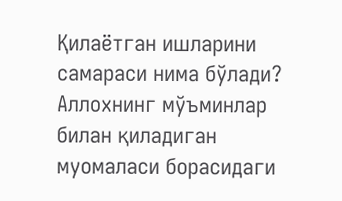Қилаётган ишларини самараси нима бўлади? Аллохнинг мўъминлар билан қиладиган муомаласи борасидаги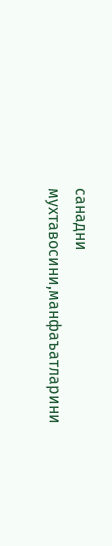санадни мухтавосини,манфаъатларини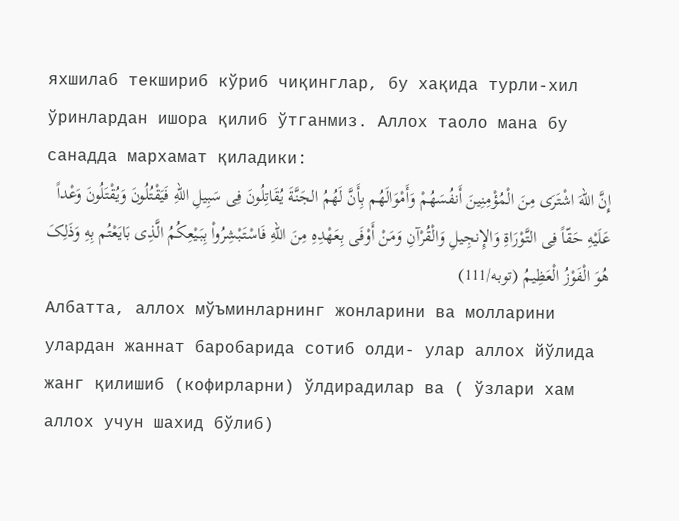яхшилаб текшириб кўриб чиқинглар, бу хақида турли-хил ўринлардан ишора қилиб ўтганмиз. Аллох таоло мана бу санадда мархамат қиладики:
إِنَّ اللّهَ اشْتَرَى مِنَ الْمُؤْمِنِینَ أَنفُسَهُمْ وَأَمْوَالَهُم بِأَنَّ لَهُمُ الجَنَّةَ یُقَاتِلُونَ فِی سَبِیلِ اللّهِ فَیَقْتُلُونَ وَیُقْتَلُونَ وَعْداً عَلَیْهِ حَقّاً فِی التَّوْرَاةِ وَالإِنجِیلِ وَالْقُرْآنِ وَمَنْ أَوْفَى بِعَهْدِهِ مِنَ اللّهِ فَاسْتَبْشِرُواْ بِبَیْعِکُمُ الَّذِی بَایَعْتُم بِهِ وَذَلِکَ هُوَ الْفَوْزُ الْعَظِیمُ (توبه/111)
Албатта, аллох мўъминларнинг жонларини ва молларини улардан жаннат баробарида сотиб олди- улар аллох йўлида жанг қилишиб (кофирларни) ўлдирадилар ва ( ўзлари хам аллох учун шахид бўлиб)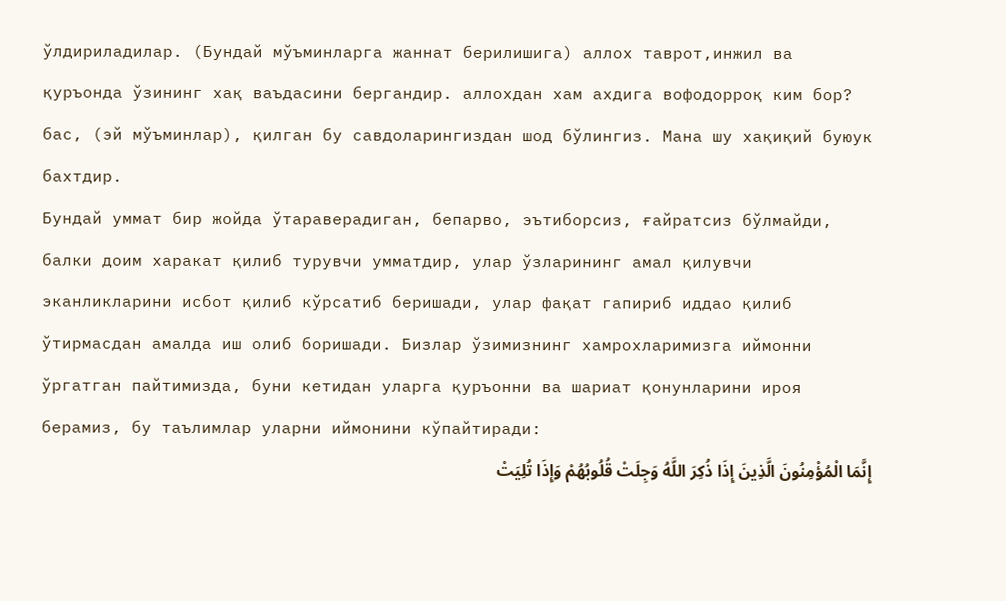ўлдириладилар. (Бундай мўъминларга жаннат берилишига) аллох таврот,инжил ва қуръонда ўзининг хақ ваъдасини бергандир. аллохдан хам ахдига вофодорроқ ким бор? бас, (эй мўъминлар), қилган бу савдоларингиздан шод бўлингиз. Мана шу хақиқий буюук бахтдир.
Бундай уммат бир жойда ўтараверадиган, бепарво, эътиборсиз, ғайратсиз бўлмайди, балки доим харакат қилиб турувчи умматдир, улар ўзларининг амал қилувчи эканликларини исбот қилиб кўрсатиб беришади, улар фақат гапириб иддао қилиб ўтирмасдан амалда иш олиб боришади. Бизлар ўзимизнинг хамрохларимизга иймонни ўргатган пайтимизда, буни кетидан уларга қуръонни ва шариат қонунларини ироя берамиз, бу таълимлар уларни иймонини кўпайтиради:
إِنَّمَا الْمُؤْمِنُونَ الَّذِينَ إِذَا ذُكِرَ اللَّهُ وَجِلَتْ قُلُوبُهُمْ وَإِذَا تُلِيَتْ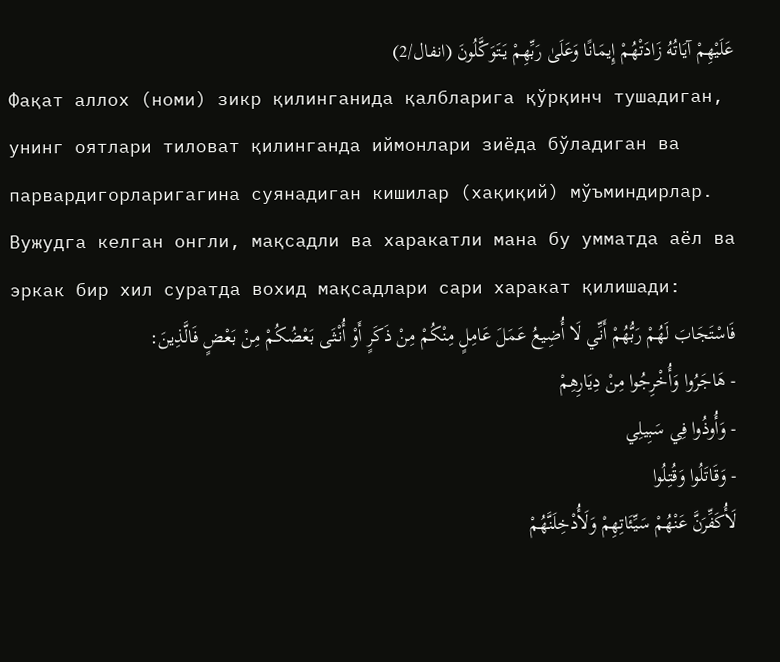عَلَيْهِمْ آيَاتُهُ زَادَتْهُمْ إِيمَانًا وَعَلَىٰ رَبِّهِمْ يَتَوَكَّلُونَ (انفال/2)
Фақат аллох (номи) зикр қилинганида қалбларига қўрқинч тушадиган, унинг оятлари тиловат қилинганда иймонлари зиёда бўладиган ва парвардигорларигагина суянадиган кишилар (хақиқий) мўъминдирлар.
Вужудга келган онгли, мақсадли ва харакатли мана бу умматда аёл ва эркак бир хил суратда вохид мақсадлари сари харакат қилишади:
فَاسْتَجَابَ لَهُمْ رَبُّهُمْ أَنِّي لَا أُضِيعُ عَمَلَ عَامِلٍ مِنْكُمْ مِنْ ذَكَرٍ أَوْ أُنْثَى بَعْضُكُمْ مِنْ بَعْضٍ فَالَّذِينَ:
- هَاجَرُوا وَأُخْرِجُوا مِنْ دِيَارِهِمْ
- وَأُوذُوا فِي سَبِيلِي
- وَقَاتَلُوا وَقُتِلُوا
لَأُكَفِّرَنَّ عَنْهُمْ سَيِّئَاتِهِمْ وَلَأُدْخِلَنَّهُمْ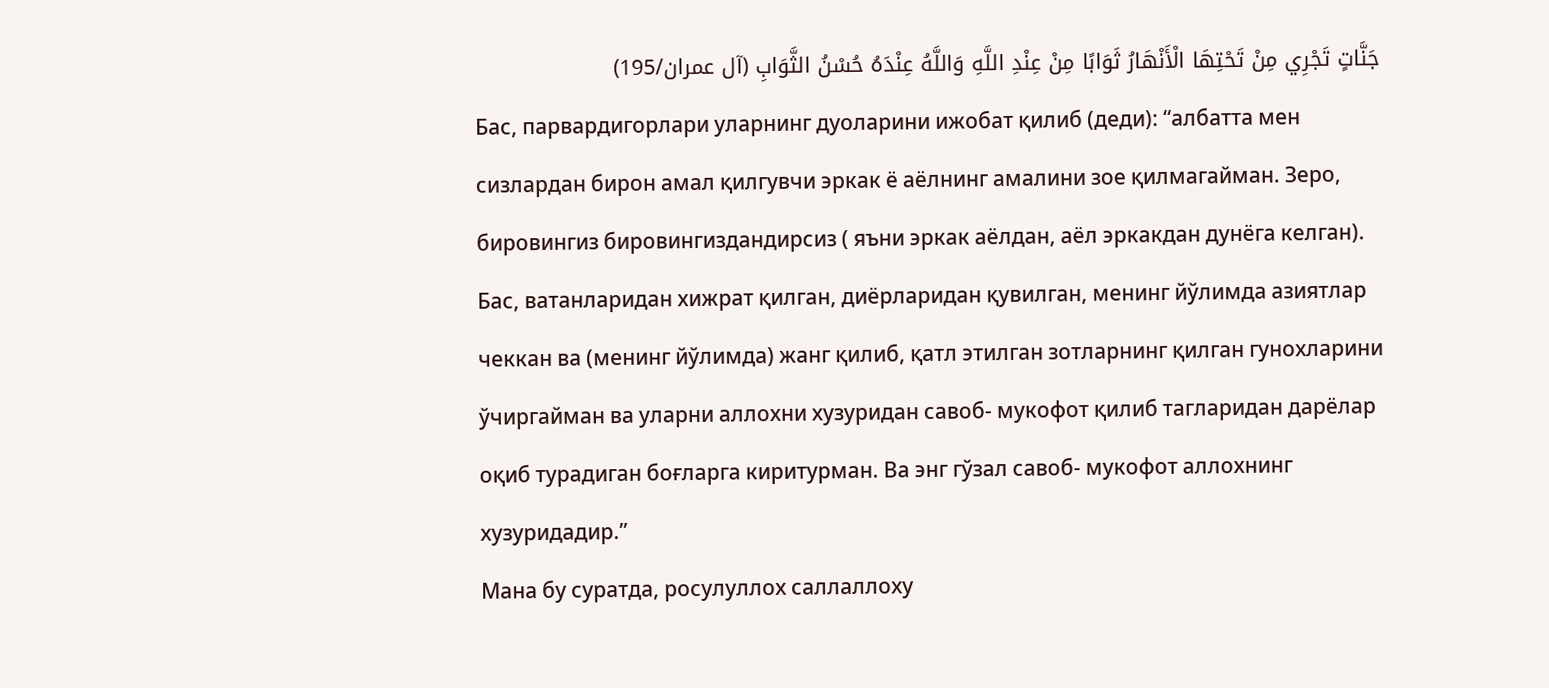جَنَّاتٍ تَجْرِي مِنْ تَحْتِهَا الْأَنْهَارُ ثَوَابًا مِنْ عِنْدِ اللَّهِ وَاللَّهُ عِنْدَهُ حُسْنُ الثَّوَابِ (آل عمران/195)
Бас, парвардигорлари уларнинг дуоларини ижобат қилиб (деди): “албатта мен сизлардан бирон амал қилгувчи эркак ё аёлнинг амалини зое қилмагайман. Зеро, бировингиз бировингиздандирсиз ( яъни эркак аёлдан, аёл эркакдан дунёга келган). Бас, ватанларидан хижрат қилган, диёрларидан қувилган, менинг йўлимда азиятлар чеккан ва (менинг йўлимда) жанг қилиб, қатл этилган зотларнинг қилган гунохларини ўчиргайман ва уларни аллохни хузуридан савоб- мукофот қилиб тагларидан дарёлар оқиб турадиган боғларга киритурман. Ва энг гўзал савоб- мукофот аллохнинг хузуридадир.”
Мана бу суратда, росулуллох саллаллоху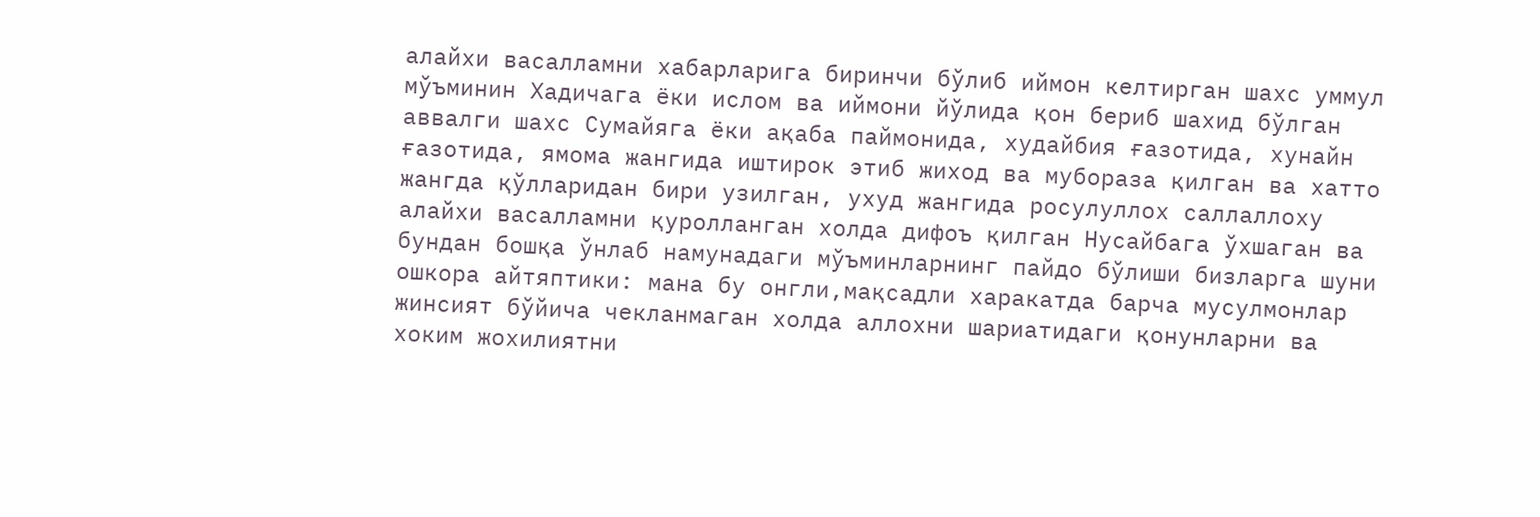алайхи васалламни хабарларига биринчи бўлиб иймон келтирган шахс уммул мўъминин Хадичага ёки ислом ва иймони йўлида қон бериб шахид бўлган аввалги шахс Сумайяга ёки ақаба паймонида, худайбия ғазотида, хунайн ғазотида, ямома жангида иштирок этиб жиход ва мубораза қилган ва хатто жангда қўлларидан бири узилган, ухуд жангида росулуллох саллаллоху алайхи васалламни қуролланган холда дифоъ қилган Нусайбага ўхшаган ва бундан бошқа ўнлаб намунадаги мўъминларнинг пайдо бўлиши бизларга шуни ошкора айтяптики: мана бу онгли,мақсадли харакатда барча мусулмонлар жинсият бўйича чекланмаган холда аллохни шариатидаги қонунларни ва хоким жохилиятни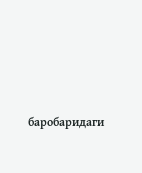баробаридаги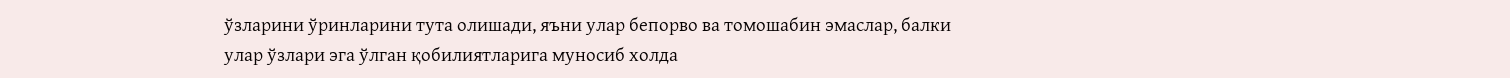ўзларини ўринларини тута олишади, яъни улар бепорво ва томошабин эмаслар, балки улар ўзлари эга ўлган қобилиятларига муносиб холда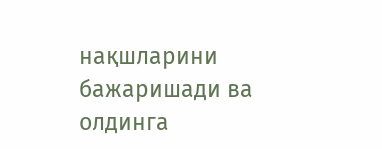нақшларини бажаришади ва олдинга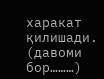харакат қилишади.
(давоми бор………)